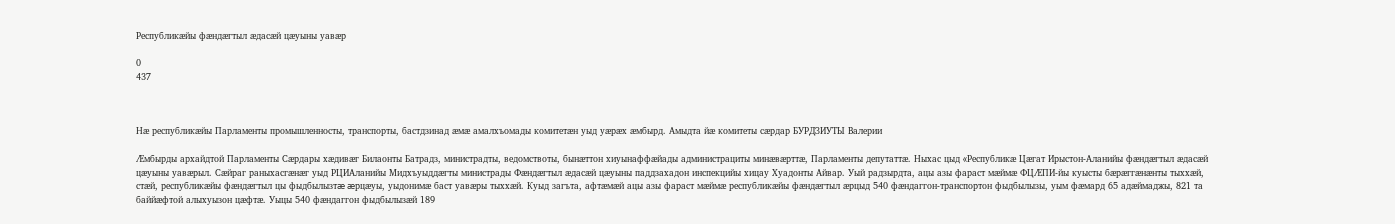Республикæйы фæндæгтыл æдасæй цæуыны уавæр

0
437



Нæ республикæйы Парламенты промышленносты, транспорты, бастдзинад æмæ амалхъомады комитетæн уыд уæрæх æмбырд. Амыдта йæ комитеты сæрдар БУРДЗИУТЫ Валерии

Æмбырды архайдтой Парламенты Сæрдары хæдивæг Билаонты Батрадз, министрадты, ведомствоты, бынæттон хиуынаффæйады администрациты минæвæрттæ, Парламенты депутаттæ. Ныхас цыд «Республикæ Цæгат Ирыстон-Аланийы фæндæгтыл æдасæй цæуыны уавæрыл. Сæйраг раныхасгæнæг уыд РЦИАланийы Мидхъуыддæгты министрады Фæндæгтыл æдасæй цæуыны паддзахадон инспекцийы хицау Хуадонты Айвар. Уый радзырдта, ацы азы фараст мæймæ ФЦÆПИ-йы куысты бæрæггæнæнты тыххæй, стæй, республикæйы фæндæгтыл цы фыдбылызтæ æрцæуы, уыдонимæ баст уавæры тыххæй. Куыд загъта, афтæмæй ацы азы фараст мæймæ республикæйы фæндæгтыл æрцыд 540 фæндаггон-транспортон фыдбылызы, уым фæмард 65 адæймаджы, 821 та баййæфтой алыхуызон цæфтæ. Уыцы 540 фæндаггон фыдбылызæй 189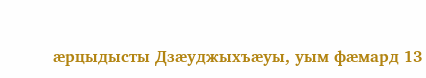æрцыдысты Дзæуджыхъæуы, уым фæмард 13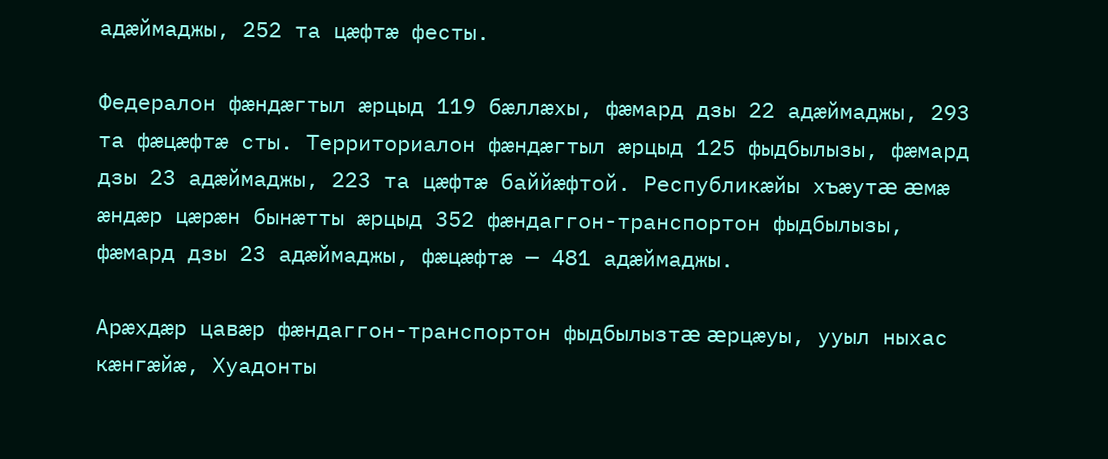адæймаджы, 252 та цæфтæ фесты.

Федералон фæндæгтыл æрцыд 119 бæллæхы, фæмард дзы 22 адæймаджы, 293 та фæцæфтæ сты. Территориалон фæндæгтыл æрцыд 125 фыдбылызы, фæмард дзы 23 адæймаджы, 223 та цæфтæ баййæфтой. Республикæйы хъæутæ æмæ æндæр цæрæн бынæтты æрцыд 352 фæндаггон-транспортон фыдбылызы, фæмард дзы 23 адæймаджы, фæцæфтæ — 481 адæймаджы.

Арæхдæр цавæр фæндаггон-транспортон фыдбылызтæ æрцæуы, ууыл ныхас кæнгæйæ, Хуадонты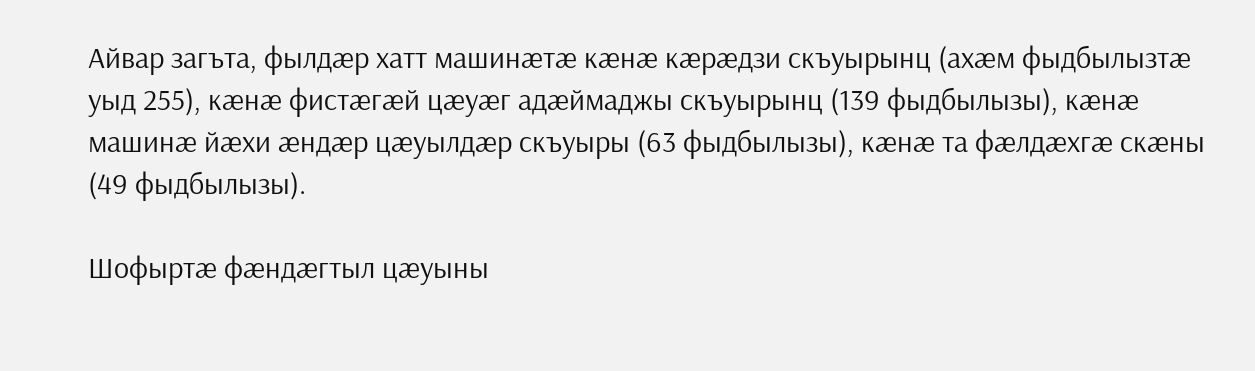Айвар загъта, фылдæр хатт машинæтæ кæнæ кæрæдзи скъуырынц (ахæм фыдбылызтæ уыд 255), кæнæ фистæгæй цæуæг адæймаджы скъуырынц (139 фыдбылызы), кæнæ машинæ йæхи æндæр цæуылдæр скъуыры (63 фыдбылызы), кæнæ та фæлдæхгæ скæны (49 фыдбылызы).

Шофыртæ фæндæгтыл цæуыны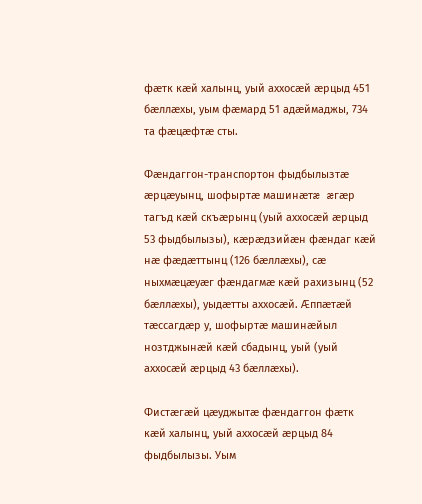фæтк кæй халынц, уый аххосæй æрцыд 451 бæллæхы, уым фæмард 51 адæймаджы, 734 та фæцæфтæ сты.

Фæндаггон-транспортон фыдбылызтæ æрцæуынц, шофыртæ машинæтæ æгæр тагъд кæй скъæрынц (уый аххосæй æрцыд 53 фыдбылызы), кæрæдзийæн фæндаг кæй нæ фæдæттынц (126 бæллæхы), сæ ныхмæцæуæг фæндагмæ кæй рахизынц (52 бæллæхы), уыдæтты аххосæй. Æппæтæй тæссагдæр у, шофыртæ машинæйыл нозтджынæй кæй сбадынц, уый (уый аххосæй æрцыд 43 бæллæхы).

Фистæгæй цæуджытæ фæндаггон фæтк кæй халынц, уый аххосæй æрцыд 84 фыдбылызы. Уым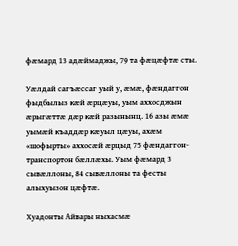фæмард 13 адæймаджы, 79 та фæцæфтæ сты.

Уæлдай сагъæссаг уый у, æмæ, фæндаггон фыдбылыз кæй æрцæуы, уым аххосджын æрыгæттæ дæр кæй разынынц. 16 азы æмæ уымæй къаддæр кæуыл цæуы, ахæм «шофырты» аххосæй æрцыд 75 фæндаггон-транспортон бæллæхы. Уым фæмард 3 сывæллоны, 84 сывæллоны та фесты алыхуызон цæфтæ.

Хуадонты Айвары ныхасмæ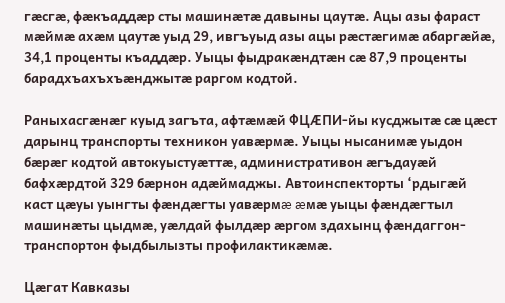гæсгæ, фæкъаддæр сты машинæтæ давыны цаутæ. Ацы азы фараст мæймæ ахæм цаутæ уыд 29, ивгъуыд азы ацы рæстæгимæ абаргæйæ, 34,1 проценты къаддæр. Уыцы фыдракæндтæн сæ 87,9 проценты барадхъахъхъæнджытæ раргом кодтой.

Раныхасгæнæг куыд загъта, афтæмæй ФЦÆПИ-йы кусджытæ сæ цæст дарынц транспорты техникон уавæрмæ. Уыцы нысанимæ уыдон бæрæг кодтой автокуыстуæттæ, административон æгъдауæй бафхæрдтой 329 бæрнон адæймаджы. Автоинспекторты ‘рдыгæй каст цæуы уынгты фæндæгты уавæрмæ æмæ уыцы фæндæгтыл машинæты цыдмæ, уæлдай фылдæр æргом здахынц фæндаггон-транспортон фыдбылызты профилактикæмæ.

Цæгат Кавказы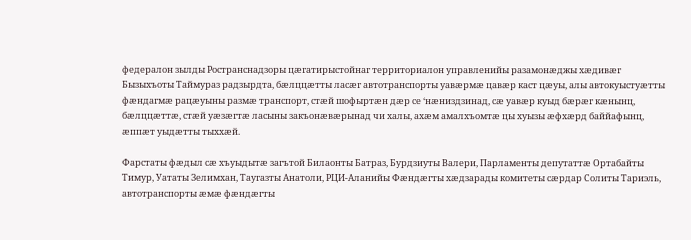федералон зылды Ространснадзоры цæгатирыстойнаг территориалон управленийы разамонæджы хæдивæг Бызыхъоты Таймураз радзырдта, бæлццæтты ласæг автотранспорты уавæрмæ цавæр каст цæуы, алы автокуыстуæтты фæндагмæ рацæуыны размæ транспорт, стæй шофыртæн дæр се ‘нæниздзинад, сæ уавæр куыд бæрæг кæнынц, бæлццæттæ, стæй уæзæгтæ ласыны закъонæвæрынад чи халы, ахæм амалхъомтæ цы хуызы æфхæрд баййафынц, æппæт уыдæтты тыххæй.

Фарстаты фæдыл сæ хъуыдытæ загътой Билаонты Батраз, Бурдзиуты Валери, Парламенты депутаттæ Ортабайты Тимур, Уататы Зелимхан, Таугазты Анатоли, РЦИ-Аланийы Фæндæгты хæдзарады комитеты сæрдар Солиты Тариэль, автотранспорты æмæ фæндæгты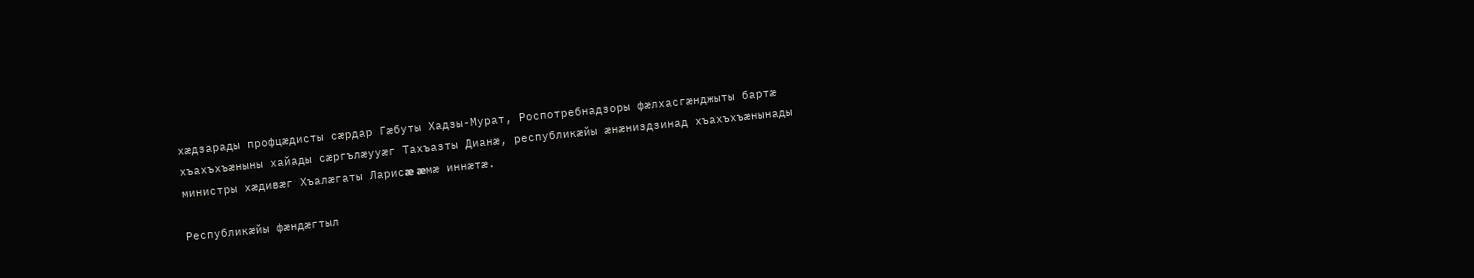хæдзарады профцæдисты сæрдар Гæбуты Хадзы-Мурат, Роспотребнадзоры фæлхасгæнджыты бартæ хъахъхъæныны хайады сæргълæууæг Тахъазты Дианæ, республикæйы æнæниздзинад хъахъхъæнынады министры хæдивæг Хъалæгаты Ларисæ æмæ иннæтæ.

Республикæйы фæндæгтыл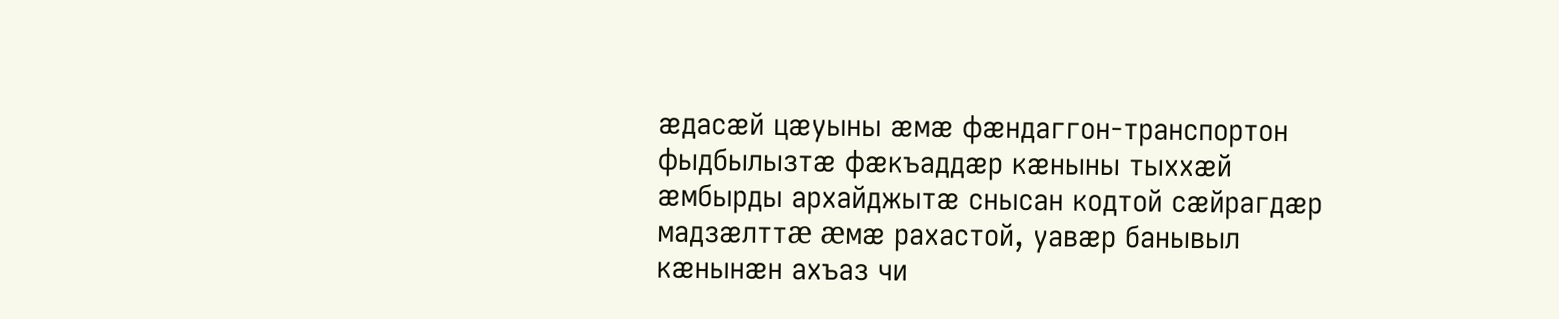æдасæй цæуыны æмæ фæндаггон-транспортон фыдбылызтæ фæкъаддæр кæныны тыххæй æмбырды архайджытæ снысан кодтой сæйрагдæр мадзæлттæ æмæ рахастой, уавæр банывыл кæнынæн ахъаз чи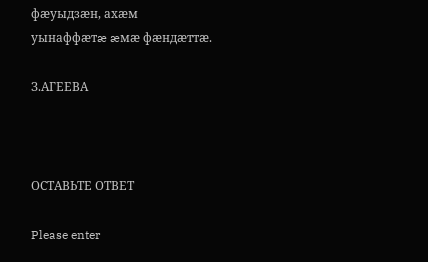фæуыдзæн, ахæм уынаффæтæ æмæ фæндæттæ.

З.АГЕЕВА



ОСТАВЬТЕ ОТВЕТ

Please enter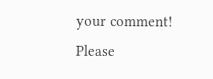your comment!
Please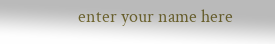enter your name here